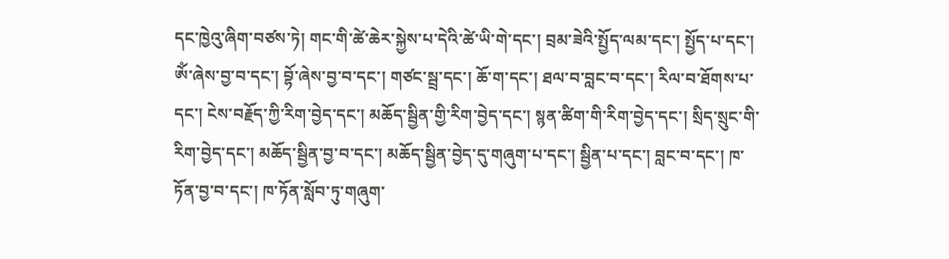དང་ཁྱེའུ་ཞིག་བཙས་ཏེ། གང་གི་ཚེ་ཆེར་སྐྱེས་པ་དེའི་ཚེ་ཡི་གེ་དང་། བྲམ་ཟེའི་སྤྱོད་ལམ་དང་། སྤྱོད་པ་དང་། ཨོཾ་ཞེས་བྱ་བ་དང་། བྷོ་ཞེས་བྱ་བ་དང་། གཙང་སྦྲ་དང་། ཆོ་ག་དང་། ཐལ་བ་བླང་བ་དང་། རིལ་བ་ཐོགས་པ་དང་། ངེས་བརྗོད་ཀྱི་རིག་བྱེད་དང་། མཆོད་སྦྱིན་གྱི་རིག་བྱེད་དང་། སྙན་ཚིག་གི་རིག་བྱེད་དང་། སྲིད་སྲུང་གི་རིག་བྱེད་དང་། མཆོད་སྦྱིན་བྱ་བ་དང་། མཆོད་སྦྱིན་བྱེད་དུ་གཞུག་པ་དང་། སྦྱིན་པ་དང་། བླང་བ་དང་། ཁ་ཏོན་བྱ་བ་དང་། ཁ་ཏོན་སློབ་ཏུ་གཞུག་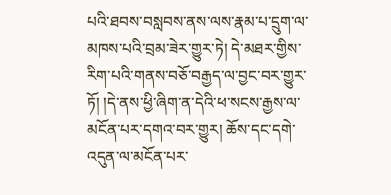པའི་ཐབས་བསླབས་ནས་ལས་རྣམ་པ་དྲུག་ལ་མཁས་པའི་བྲམ་ཟེར་གྱུར་ཏེ། དེ་མཐར་གྱིས་རིག་པའི་གནས་བཅོ་བརྒྱད་ལ་བྱང་བར་གྱུར་ཏོ། །དེ་ནས་ཕྱི་ཞིག་ན་དེའི་ཕ་སངས་རྒྱས་ལ་མངོན་པར་དགའ་བར་གྱུར། ཆོས་དང་དགེ་འདུན་ལ་མངོན་པར་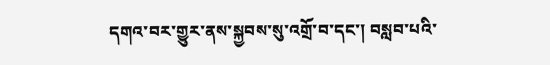དགའ་བར་གྱུར་ནས་སྐྱབས་སུ་འགྲོ་བ་དང་། བསླབ་པའི་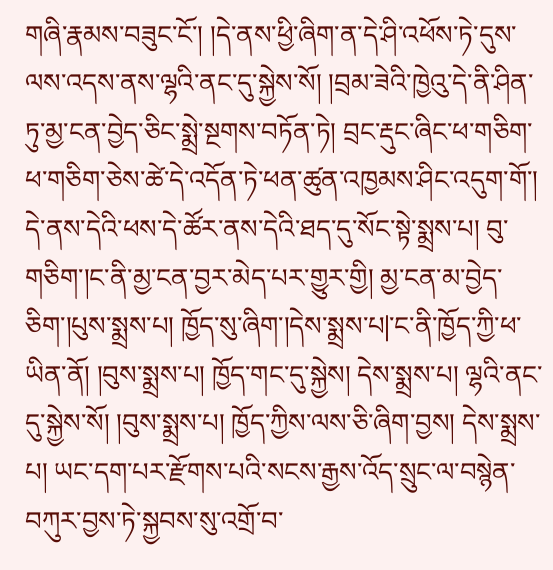གཞི་རྣམས་བཟུང་ངོ་། །དེ་ནས་ཕྱི་ཞིག་ན་དེ་ཤི་འཕོས་ཏེ་དུས་ལས་འདས་ནས་ལྷའི་ནང་དུ་སྐྱེས་སོ། །བྲམ་ཟེའི་ཁྱེའུ་དེ་ནི་ཤིན་ཏུ་མྱ་ངན་བྱེད་ཅིང་སྨྲེ་སྔགས་བཏོན་ཏེ། བྲང་རྡུང་ཞིང་ཕ་གཅིག་ཕ་གཅིག་ཅེས་ཚེ་དེ་འདོན་ཏེ་ཕན་ཚུན་འཁྱམས་ཤིང་འདུག་གོ་། དེ་ནས་དེའི་ཕས་དེ་ཚོར་ནས་དེའི་ཐད་དུ་སོང་སྟེ་སྨྲས་པ། བུ་གཅིག་།ང་ནི་མྱ་ངན་བྱར་མེད་པར་གྱུར་གྱི། མྱ་ངན་མ་བྱེད་ཅིག་།པུས་སྨྲས་པ། ཁྱོད་སུ་ཞིག་།དེས་སྨྲས་པ|་ང་ནི་ཁྱོད་ཀྱི་ཕ་ཡིན་ནོ། །བུས་སྨྲས་པ། ཁྱོད་གང་དུ་སྐྱེས། དེས་སྨྲས་པ། ལྷའི་ནང་དུ་སྐྱེས་སོ། །བུས་སྨྲས་པ། ཁྱོད་ཀྱིས་ལས་ཅི་ཞིག་བྱས། དེས་སྨྲས་པ། ཡང་དག་པར་རྫོགས་པའི་སངས་རྒྱས་འོད་སྲུང་ལ་བསྙེན་བཀུར་བྱས་ཏེ་སྐྱབས་སུ་འགྲོ་བ་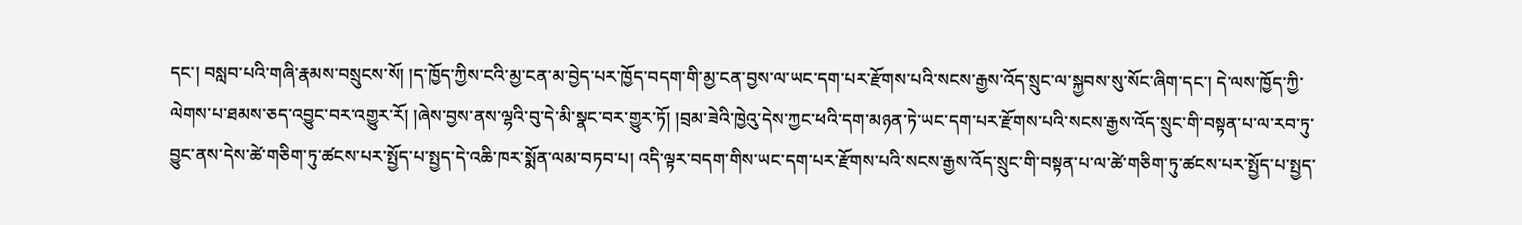དང་། བསླབ་པའི་གཞི་རྣམས་བསྲུངས་སོ། །ད་ཁྱོད་ཀྱིས་ངའི་མྱ་ངན་མ་བྱེད་པར་ཁྱོད་བདག་གི་མྱ་ངན་བྱས་ལ་ཡང་དག་པར་རྫོགས་པའི་སངས་རྒྱས་འོད་སྲུང་ལ་སྐྱབས་སུ་སོང་ཞིག་དང་། དེ་ལས་ཁྱོད་ཀྱི་ལེགས་པ་ཐམས་ཅད་འབྱུང་བར་འགྱུར་རོ། །ཞེས་བྱས་ནས་ལྷའི་བུ་དེ་མི་སྣང་བར་གྱུར་ཏོ། །བྲམ་ཟེའི་ཁྱེའུ་དེས་ཀྱང་ཕའི་དག་མཉན་ཏེ་ཡང་དག་པར་རྫོགས་པའི་སངས་རྒྱས་འོད་སྲུང་གི་བསྟན་པ་ལ་རབ་ཏུ་བྱུང་ནས་དེས་ཚེ་གཅིག་ཏུ་ཚངས་པར་སྤྱོད་པ་སྤྱད་དེ་འཆི་ཁར་སྨོན་ལམ་བཏབ་པ། འདི་ལྟར་བདག་གིས་ཡང་དག་པར་རྫོགས་པའི་སངས་རྒྱས་འོད་སྲུང་གི་བསྟན་པ་ལ་ཚེ་གཅིག་ཏུ་ཚངས་པར་སྤྱོད་པ་སྤྱད་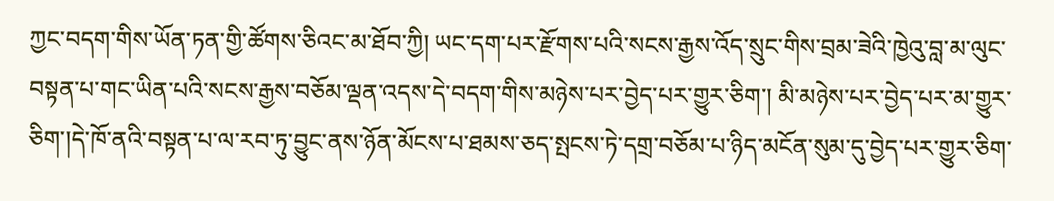ཀྱང་བདག་གིས་ཡོན་ཏན་གྱི་ཚོགས་ཅིའང་མ་ཐོབ་ཀྱི། ཡང་དག་པར་རྫོགས་པའི་སངས་རྒྱས་འོད་སྲུང་གིས་བྲམ་ཟེའི་ཁྱེའུ་བླ་མ་ལུང་བསྟན་པ་གང་ཡིན་པའི་སངས་རྒྱས་བཅོམ་ལྡན་འདས་དེ་བདག་གིས་མཉེས་པར་བྱེད་པར་གྱུར་ཅིག་། མི་མཉེས་པར་བྱེད་པར་མ་གྱུར་ཅིག་།དེ་ཁོ་ནའི་བསྟན་པ་ལ་རབ་ཏུ་བྱུང་ནས་ཉོན་མོངས་པ་ཐམས་ཅད་སྤངས་ཏེ་དགྲ་བཅོམ་པ་ཉིད་མངོན་སུམ་དུ་བྱེད་པར་གྱུར་ཅིག་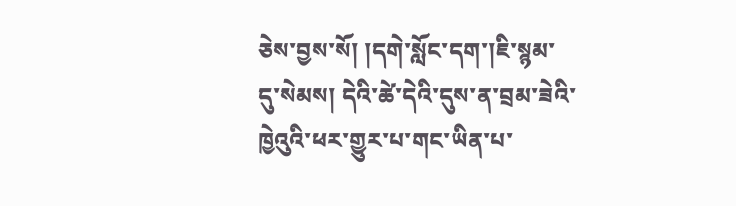ཅེས་བྱས་སོ། །དགེ་སློང་དག་།ཇི་སྙམ་དུ་སེམས། དེའི་ཚེ་དེའི་དུས་ན་བྲམ་ཟེའི་ཁྱེའུའི་ཕར་གྱུར་པ་གང་ཡིན་པ་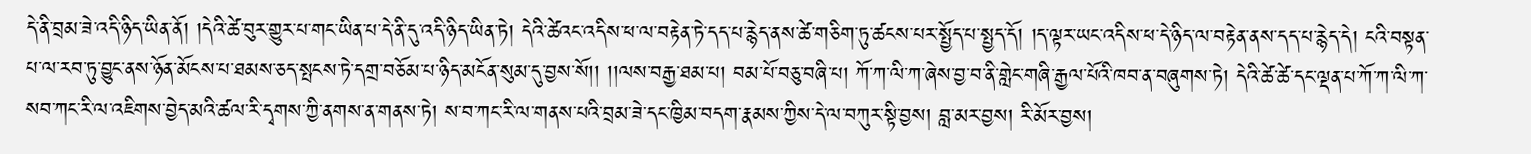དེ་ནི་བྲམ་ཟེ་འདི་ཉིད་ཡིན་ནོ། །དེའི་ཚེ་བུར་གྱུར་པ་གང་ཡིན་པ་དེ་ནི་དུ་འདི་ཉིད་ཡིན་ཏེ། དེའི་ཚེའང་འདིས་ཕ་ལ་བརྟེན་ཏེ་དད་པ་རྙེད་ནས་ཚེ་གཅིག་ཏུ་ཚངས་པར་སྤྱོད་པ་སྤྱད་དོ། །ད་ལྟར་ཡང་འདིས་ཕ་དེ་ཉིད་ལ་བརྟེན་ནས་དད་པ་རྙེད་དེ། ངའི་བསྟན་པ་ལ་རབ་ཏུ་བྱུང་ནས་ཉོན་མོངས་པ་ཐམས་ཅད་སྤངས་ཏེ་དགྲ་བཅོམ་པ་ཉིད་མངོན་སུམ་དུ་བྱས་སོ།། །།ལས་བརྒྱ་ཐམ་པ། བམ་པོ་བཅུ་བཞི་པ། ཀོ་ཀ་ལི་ཀ་ཞེས་བྱ་བ་ནི་གླེང་གཞི་རྒྱལ་པོའི་ཁབ་ན་བཞུགས་ཏེ། དེའི་ཚེ་ཚེ་དང་ལྡན་པ་ཀོ་ཀ་ལི་ཀ་སབ་ཀང་རི་ལ་འཇིགས་བྱེད་མའི་ཚལ་རི་དྭགས་ཀྱི་ནགས་ན་གནས་ཏེ། ས་བ་ཀང་རི་ལ་གནས་པའི་བྲམ་ཟེ་དང་ཁྱིམ་བདག་རྣམས་ཀྱིས་དེ་ལ་བཀུར་སྟི་བྱས། བླ་མར་བྱས། རི་མོར་བྱས།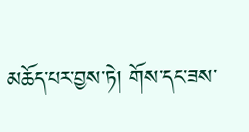མཆོད་པར་བྱས་ཏེ། གོས་དང་ཟས་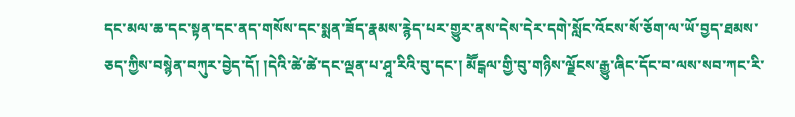དང་མལ་ཆ་དང་སྟན་དང་ནད་གསོས་དང་སྨན་ཟོད་རྣམས་རྙེད་པར་གྱུར་ནས་དེས་དེར་དགེ་སློང་འོངས་སོ་ཅོག་ལ་ཡོ་བྱད་ཐམས་ཅད་ཀྱིས་བསྙེན་བཀུར་བྱེད་དོ། །དེའི་ཚེ་ཚེ་དང་ལྡན་པ་ཤཱ་རིའི་བུ་དང་། མཽངྒལ་གྱི་བུ་གཉིས་ལྗོངས་རྒྱུ་ཞིང་དོང་བ་ལས་སབ་ཀང་རི་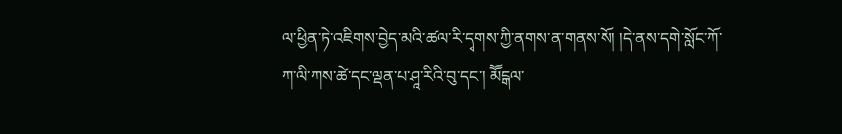ལ་ཕྱིན་ཏེ་འཇིགས་བྱེད་མའི་ཚལ་རི་དྭགས་ཀྱི་ནགས་ན་གནས་སོ། །དེ་ནས་དགེ་སློང་ཀོ་ཀ་ལི་ཀས་ཚེ་དང་ལྡན་པ་ཤཱ་རིའི་བུ་དང་། མཽངྒལ་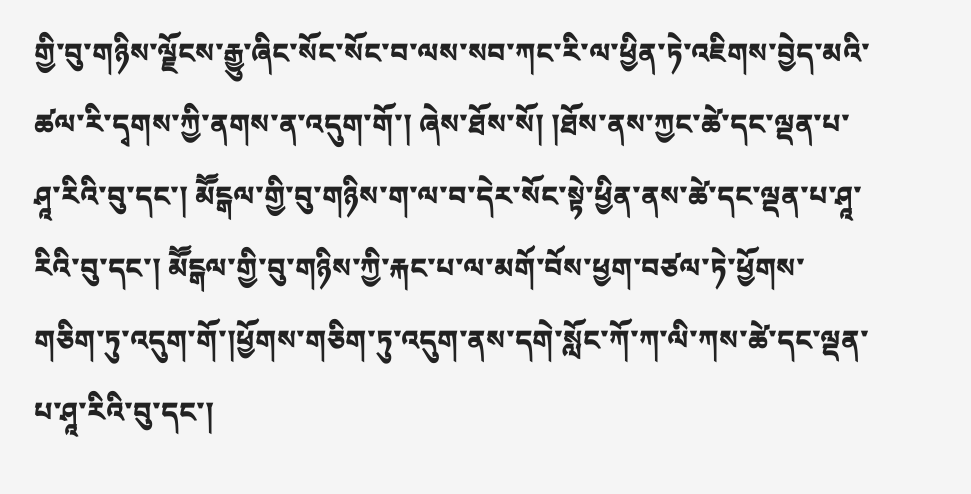གྱི་བུ་གཉིས་ལྗོངས་རྒྱུ་ཞིང་སོང་སོང་བ་ལས་སབ་ཀང་རི་ལ་ཕྱིན་ཏེ་འཇིགས་བྱེད་མའི་ཚལ་རི་དྭགས་ཀྱི་ནགས་ན་འདུག་གོ་། ཞེས་ཐོས་སོ། །ཐོས་ནས་ཀྱང་ཚེ་དང་ལྡན་པ་ཤཱ་རིའི་བུ་དང་། མཽངྒལ་གྱི་བུ་གཉིས་ག་ལ་བ་དེར་སོང་སྟེ་ཕྱིན་ནས་ཚེ་དང་ལྡན་པ་ཤཱ་རིའི་བུ་དང་། མཽངྒལ་གྱི་བུ་གཉིས་ཀྱི་རྐང་པ་ལ་མགོ་བོས་ཕྱག་བཙལ་ཏེ་ཕྱོགས་གཅིག་ཏུ་འདུག་གོ་།ཕྱོགས་གཅིག་ཏུ་འདུག་ནས་དགེ་སློང་ཀོ་ཀ་ལི་ཀས་ཚེ་དང་ལྡན་པ་ཤཱ་རིའི་བུ་དང་།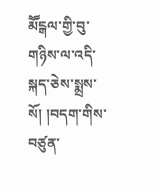མཽངྒལ་གྱི་བུ་གཉིས་ལ་འདི་སྐད་ཅེས་སྨྲས་སོ། །བདག་གིས་བཙུན་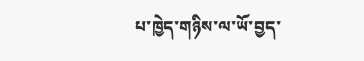པ་ཁྱེད་གཉིས་ལ་ཡོ་བྱད་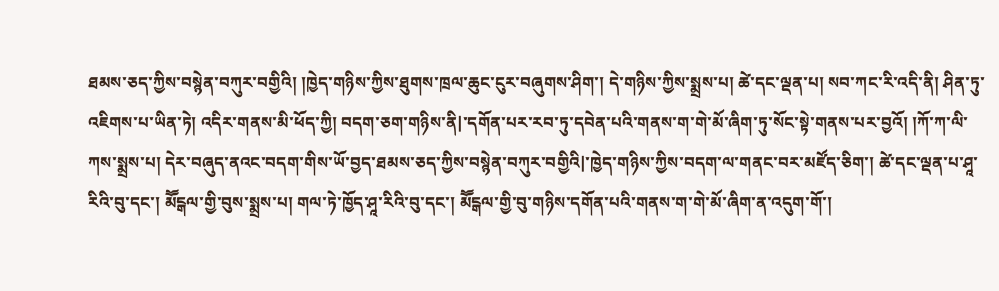ཐམས་ཅད་ཀྱིས་བསྙེན་བཀུར་བགྱིའི། །ཁྱེད་གཉིས་ཀྱིས་ཐུགས་ཁྲལ་ཆུང་ངུར་བཞུགས་ཤིག་། དེ་གཉིས་ཀྱིས་སྨྲས་པ། ཚེ་དང་ལྡན་པ། སབ་ཀང་རི་འདི་ནི། ཤིན་ཏུ་འཇིགས་པ་ཡིན་ཏེ། འདིར་གནས་མི་ཕོད་ཀྱི། བདག་ཅག་གཉིས་ནི|་དགོན་པར་རབ་ཏུ་དབེན་པའི་གནས་ག་གེ་མོ་ཞིག་ཏུ་སོང་སྟེ་གནས་པར་བྱའོ། །ཀོ་ཀ་ལི་ཀས་སྨྲས་པ། དེར་བཞུད་ནའང་བདག་གིས་ཡོ་བྱད་ཐམས་ཅད་ཀྱིས་བསྙེན་བཀུར་བགྱིའི|་ཁྱེད་གཉིས་ཀྱིས་བདག་ལ་གནང་བར་མཛོད་ཅིག་། ཚེ་དང་ལྡན་པ་ཤཱ་རིའི་བུ་དང་། མཽངྒལ་གྱི་བུས་སྨྲས་པ། གལ་ཏེ་ཁྱོད་ཤཱ་རིའི་བུ་དང་། མཽངྒལ་གྱི་བུ་གཉིས་དགོན་པའི་གནས་ག་གེ་མོ་ཞིག་ན་འདུག་གོ་།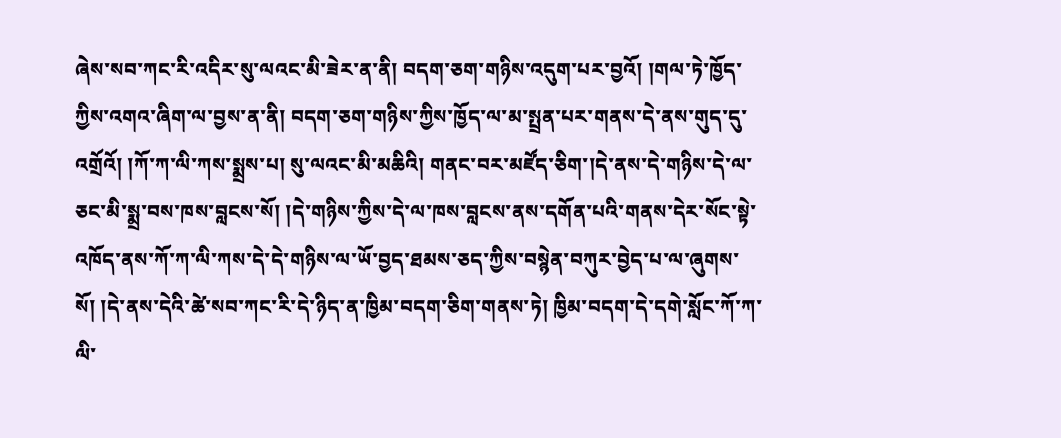ཞེས་སབ་ཀང་རི་འདིར་སུ་ལའང་མི་ཟེར་ན་ནི། བདག་ཅག་གཉིས་འདུག་པར་བྱའོ། །གལ་ཏེ་ཁྱོད་ཀྱིས་འགའ་ཞིག་ལ་བྱས་ན་ནི། བདག་ཅག་གཉིས་ཀྱིས་ཁྱོད་ལ་མ་སྤྲན་པར་གནས་དེ་ནས་གུད་དུ་འགྲོའོ། །ཀོ་ཀ་ལི་ཀས་སྨྲས་པ། སུ་ལའང་མི་མཆིའི། གནང་བར་མཛོད་ཅིག་།དེ་ནས་དེ་གཉིས་དེ་ལ་ཅང་མི་སྨྲ་བས་ཁས་བླངས་སོ། །དེ་གཉིས་ཀྱིས་དེ་ལ་ཁས་བླངས་ནས་དགོན་པའི་གནས་དེར་སོང་སྟེ་འཁོད་ནས་ཀོ་ཀ་ལི་ཀས་དེ་དེ་གཉིས་ལ་ཡོ་བྱད་ཐམས་ཅད་ཀྱིས་བསྙེན་བཀུར་བྱེད་པ་ལ་ཞུགས་སོ། །དེ་ནས་དེའི་ཚེ་སབ་ཀང་རི་དེ་ཉིད་ན་ཁྱིམ་བདག་ཅིག་གནས་ཏེ། ཁྱིམ་བདག་དེ་དགེ་སློང་ཀོ་ཀ་ལི་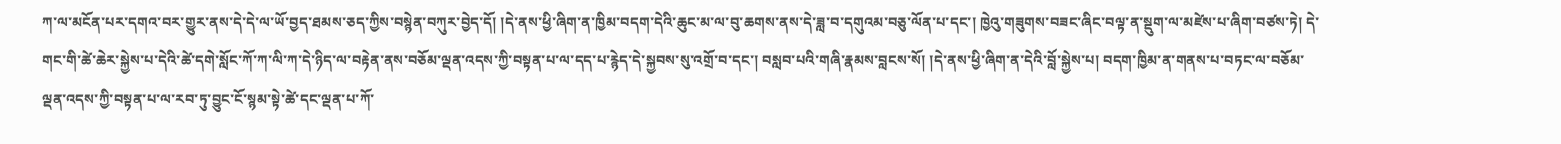ཀ་ལ་མངོན་པར་དགའ་བར་གྱུར་ནས་དེ་དེ་ལ་ཡོ་བྱད་ཐམས་ཅད་ཀྱིས་བསྙེན་བཀུར་བྱེད་དོ། །དེ་ནས་ཕྱི་ཞིག་ན་ཁྱིམ་བདག་དེའི་ཆུང་མ་ལ་བུ་ཆགས་ནས་དེ་ཟླ་བ་དགུའམ་བཅུ་ལོན་པ་དང་། ཁྱེའུ་གཟུགས་བཟང་ཞིང་བལྟ་ན་སྡུག་ལ་མཛེས་པ་ཞིག་བཙས་ཏེ། དེ་གང་གི་ཚེ་ཆེར་སྐྱེས་པ་དེའི་ཚེ་དགེ་སློང་ཀོ་ཀ་ལི་ཀ་དེ་ཉིད་ལ་བརྟེན་ནས་བཅོམ་ལྡན་འདས་ཀྱི་བསྟན་པ་ལ་དད་པ་རྙེད་དེ་སྐྱབས་སུ་འགྲོ་བ་དང་། བསླབ་པའི་གཞི་རྣམས་བླངས་སོ། །དེ་ནས་ཕྱི་ཞིག་ན་དེའི་བློ་སྐྱེས་པ། བདག་ཁྱིམ་ན་གནས་པ་བཏང་ལ་བཅོམ་ལྡན་འདས་ཀྱི་བསྟན་པ་ལ་རབ་ཏུ་བྱུང་ངོ་སྙམ་སྟེ་ཚེ་དང་ལྡན་པ་ཀོ་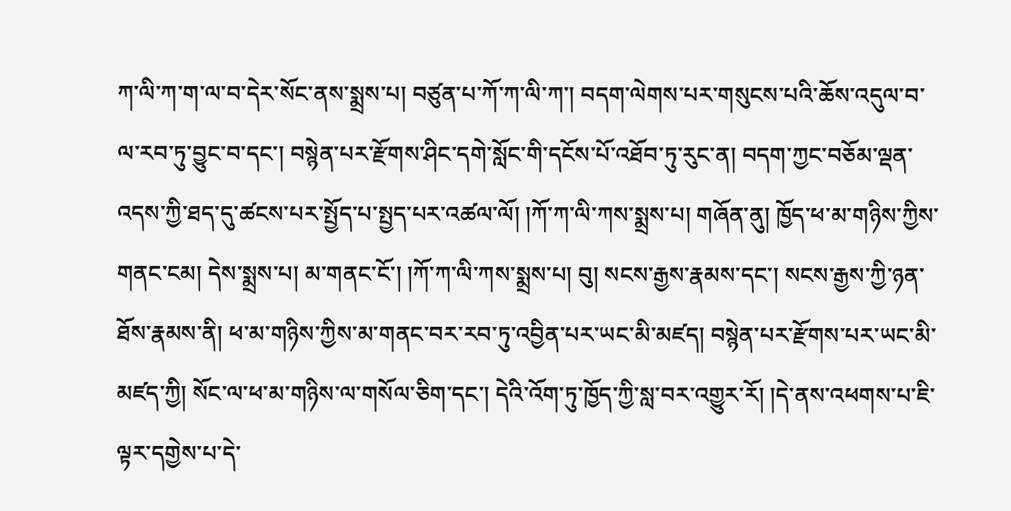ཀ་ལི་ཀ་ག་ལ་བ་དེར་སོང་ནས་སྨྲས་པ། བཙུན་པ་ཀོ་ཀ་ལི་ཀ་། བདག་ལེགས་པར་གསུངས་པའི་ཆོས་འདུལ་བ་ལ་རབ་ཏུ་བྱུང་བ་དང་། བསྙེན་པར་རྫོགས་ཤིང་དགེ་སློང་གི་དངོས་པོ་འཐོབ་ཏུ་རུང་ན། བདག་ཀྱང་བཅོམ་ལྡན་འདས་ཀྱི་ཐད་དུ་ཚངས་པར་སྤྱོད་པ་སྤྱད་པར་འཚལ་ལོ། །ཀོ་ཀ་ལི་ཀས་སྨྲས་པ། གཞོན་ནུ། ཁྱོད་ཕ་མ་གཉིས་ཀྱིས་གནང་ངམ། དེས་སྨྲས་པ། མ་གནང་ངོ་། །ཀོ་ཀ་ལི་ཀས་སྨྲས་པ། བུ། སངས་རྒྱས་རྣམས་དང་། སངས་རྒྱས་ཀྱི་ཉན་ཐོས་རྣམས་ནི། ཕ་མ་གཉིས་ཀྱིས་མ་གནང་བར་རབ་ཏུ་འབྱིན་པར་ཡང་མི་མཛད། བསྙེན་པར་རྫོགས་པར་ཡང་མི་མཛད་ཀྱི། སོང་ལ་ཕ་མ་གཉིས་ལ་གསོལ་ཅིག་དང་། དེའི་འོག་ཏུ་ཁྱོད་ཀྱི་སླ་བར་འགྱུར་རོ། །དེ་ནས་འཕགས་པ་ཇི་ལྟར་དགྱེས་པ་དེ་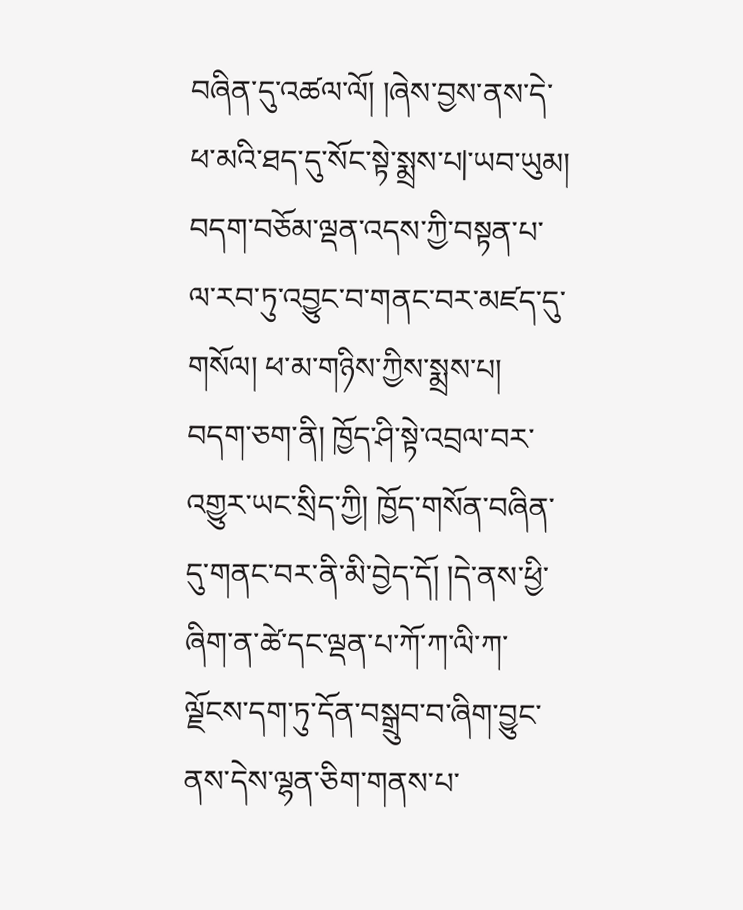བཞིན་དུ་འཚལ་ལོ། །ཞེས་བྱས་ནས་དེ་ཕ་མའི་ཐད་དུ་སོང་སྟེ་སྨྲས་པ|་ཡབ་ཡུམ། བདག་བཅོམ་ལྡན་འདས་ཀྱི་བསྟན་པ་ལ་རབ་ཏུ་འབྱུང་བ་གནང་བར་མཛད་དུ་གསོལ། ཕ་མ་གཉིས་ཀྱིས་སྨྲས་པ། བདག་ཅག་ནི། ཁྱོད་ཤི་སྟེ་འབྲལ་བར་འགྱུར་ཡང་སྲིད་ཀྱི། ཁྱོད་གསོན་བཞིན་དུ་གནང་བར་ནི་མི་བྱེད་དོ། །དེ་ནས་ཕྱི་ཞིག་ན་ཚེ་དང་ལྡན་པ་ཀོ་ཀ་ལི་ཀ་ལྗོངས་དག་ཏུ་དོན་བསྒྲུབ་བ་ཞིག་བྱུང་ནས་དེས་ལྷན་ཅིག་གནས་པ་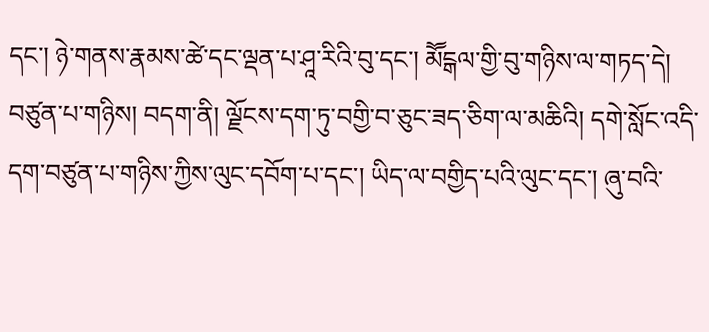དང་། ཉེ་གནས་རྣམས་ཚེ་དང་ལྡན་པ་ཤཱ་རིའི་བུ་དང་། མཽངྒལ་གྱི་བུ་གཉིས་ལ་གཏད་དེ། བཙུན་པ་གཉིས། བདག་ནི། ལྗོངས་དག་ཏུ་བགྱི་བ་ཅུང་ཟད་ཅིག་ལ་མཆིའི། དགེ་སློང་འདི་དག་བཙུན་པ་གཉིས་ཀྱིས་ལུང་དབོག་པ་དང་། ཡིད་ལ་བགྱིད་པའི་ལུང་དང་། ཞུ་བའི་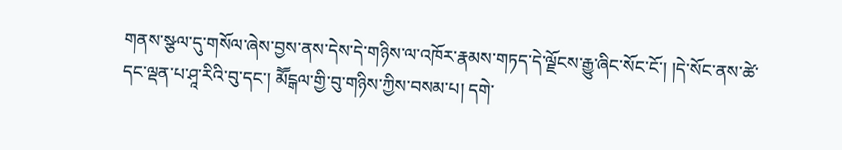གནས་སྩལ་དུ་གསོལ་ཞེས་བྱས་ནས་དེས་དེ་གཉིས་ལ་འཁོར་རྣམས་གཏད་དེ་ལྗོངས་རྒྱུ་ཞིང་སོང་ངོ་། །དེ་སོང་ནས་ཚེ་དང་ལྡན་པ་ཤཱ་རིའི་བུ་དང་། མཽངྒལ་གྱི་བུ་གཉིས་ཀྱིས་བསམ་པ། དགེ་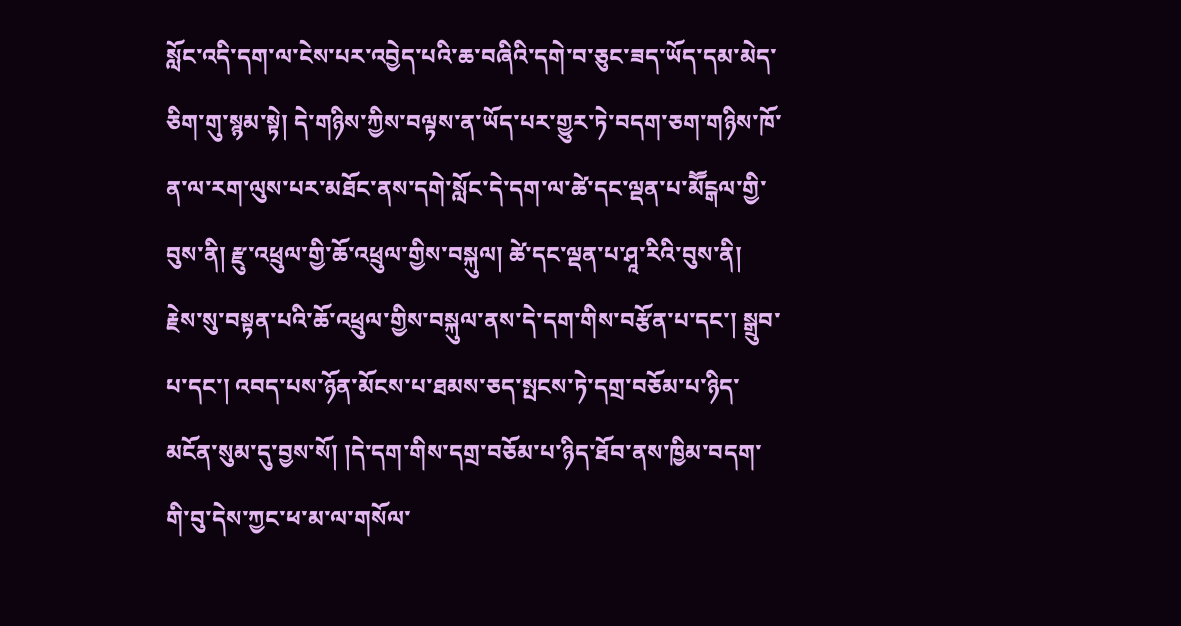སློང་འདི་དག་ལ་ངེས་པར་འབྱེད་པའི་ཆ་བཞིའི་དགེ་བ་ཅུང་ཟད་ཡོད་དམ་མེད་ཅིག་གུ་སྙམ་སྟེ། དེ་གཉིས་ཀྱིས་བལྟས་ན་ཡོད་པར་གྱུར་ཏེ་བདག་ཅག་གཉིས་ཁོ་ན་ལ་རག་ལུས་པར་མཐོང་ནས་དགེ་སློང་དེ་དག་ལ་ཚེ་དང་ལྡན་པ་མཽངྒལ་གྱི་བུས་ནི། རྫུ་འཕྲུལ་གྱི་ཆོ་འཕྲུལ་གྱིས་བསྐུལ། ཚེ་དང་ལྡན་པ་ཤཱ་རིའི་བུས་ནི། རྗེས་སུ་བསྟན་པའི་ཆོ་འཕྲུལ་གྱིས་བསྐུལ་ནས་དེ་དག་གིས་བརྩོན་པ་དང་། སྒྲུབ་པ་དང་། འབད་པས་ཉོན་མོངས་པ་ཐམས་ཅད་སྤངས་ཏེ་དགྲ་བཅོམ་པ་ཉིད་མངོན་སུམ་དུ་བྱས་སོ། །དེ་དག་གིས་དགྲ་བཅོམ་པ་ཉིད་ཐོབ་ནས་ཁྱིམ་བདག་གི་བུ་དེས་ཀྱང་ཕ་མ་ལ་གསོལ་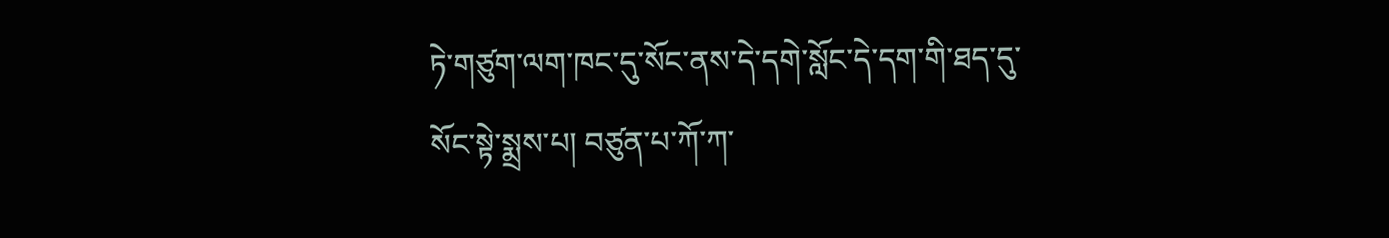ཏེ་གཙུག་ལག་ཁང་དུ་སོང་ནས་དེ་དགེ་སློང་དེ་དག་གི་ཐད་དུ་སོང་སྟེ་སྨྲས་པ། བཙུན་པ་ཀོ་ཀ་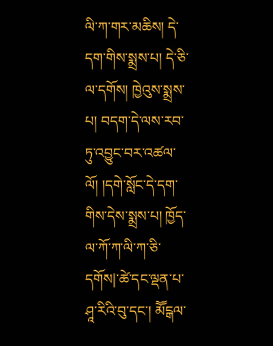ལི་ཀ་གར་མཆིས། དེ་དག་གིས་སྨྲས་པ། དེ་ཅི་ལ་དགོས། ཁྱེའུས་སྨྲས་པ། བདག་དེ་ལས་རབ་ཏུ་འབྱུང་བར་འཚལ་ལོ། །དགེ་སློང་དེ་དག་གིས་དེས་སྨྲས་པ། ཁྱོད་ལ་ཀོ་ཀ་ལི་ཀ་ཅི་དགོས|་ཚེ་དང་ལྡན་པ་ཤཱ་རིའི་བུ་དང་། མཽངྒལ་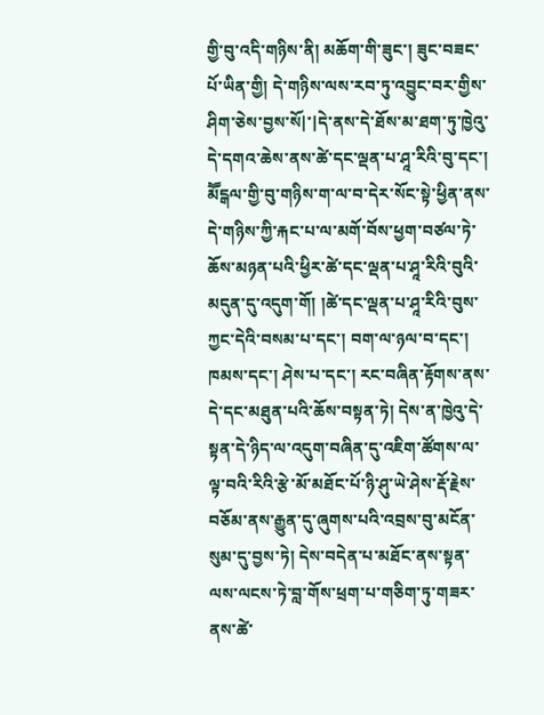གྱི་བུ་འདི་གཉིས་ནི། མཆོག་གི་ཟུང་། ཟུང་བཟང་པོ་ཡིན་གྱི། དེ་གཉིས་ལས་རབ་ཏུ་འབྱུང་བར་གྱིས་ཤིག་ཅེས་བྱས་སོ|་|དེ་ནས་དེ་ཐོས་མ་ཐག་ཏུ་ཁྱེའུ་དེ་དགའ་ཆེས་ནས་ཚེ་དང་ལྡན་པ་ཤཱ་རིའི་བུ་དང་། མཽངྒལ་གྱི་བུ་གཉིས་ག་ལ་བ་དེར་སོང་སྟེ་ཕྱིན་ནས་དེ་གཉིས་ཀྱི་རྐང་པ་ལ་མགོ་བོས་ཕྱག་བཙལ་ཏེ་ཆོས་མཉན་པའི་ཕྱིར་ཚེ་དང་ལྡན་པ་ཤཱ་རིའི་བུའི་མདུན་དུ་འདུག་གོ། །ཚེ་དང་ལྡན་པ་ཤཱ་རིའི་བུས་ཀྱང་དེའི་བསམ་པ་དང་། བག་ལ་ཉལ་བ་དང་། ཁམས་དང་། ཤེས་པ་དང་། རང་བཞིན་རྟོགས་ནས་དེ་དང་མཐུན་པའི་ཆོས་བསྟན་ཏེ། དེས་ན་ཁྱེའུ་དེ་སྟན་དེ་ཉིད་ལ་འདུག་བཞིན་དུ་འཇིག་ཚོགས་ལ་ལྟ་བའི་རིའི་རྩེ་མོ་མཐོང་པོ་ཉི་ཤུ་ཡེ་ཤེས་རྡོ་རྗེས་བཅོམ་ནས་རྒྱུན་དུ་ཞུགས་པའི་འབྲས་བུ་མངོན་སུམ་དུ་བྱས་ཏེ། དེས་བདེན་པ་མཐོང་ནས་སྟན་ལས་ལངས་ཏེ་བླ་གོས་ཕྲག་པ་གཅིག་ཏུ་གཟར་ནས་ཚེ་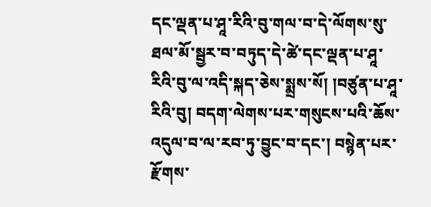དང་ལྡན་པ་ཤཱ་རིའི་བུ་གལ་བ་དེ་ལོགས་སུ་ཐལ་མོ་སྦྱར་བ་བཏུད་དེ་ཚེ་དང་ལྡན་པ་ཤཱ་རིའི་བུ་ལ་འདི་སྐད་ཅེས་སྨྲས་སོ། །བཙུན་པ་ཤཱ་རིའི་བུ། བདག་ལེགས་པར་གསུངས་པའི་ཆོས་འདུལ་བ་ལ་རབ་ཏུ་བྱུང་བ་དང་། བསྙེན་པར་རྫོགས་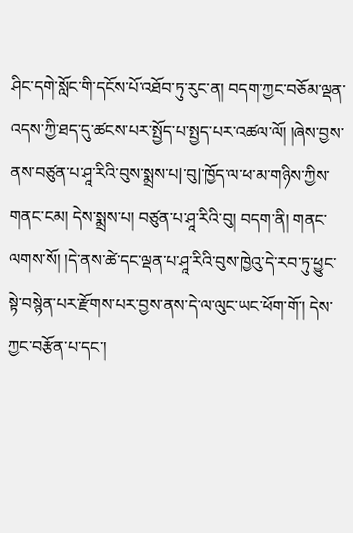ཤིང་དགེ་སློང་གི་དངོས་པོ་འཐོབ་ཏུ་རུང་ན། བདག་ཀྱང་བཅོམ་ལྡན་འདས་ཀྱི་ཐད་དུ་ཚངས་པར་སྤྱོད་པ་སྤྱད་པར་འཚལ་ལོ། །ཞེས་བྱས་ནས་བཙུན་པ་ཤཱ་རིའི་བུས་སྨྲས་པ|་བུ|་ཁྱོད་ལ་ཕ་མ་གཉིས་ཀྱིས་གནང་ངམ། དེས་སྨྲས་པ། བཙུན་པ་ཤཱ་རིའི་བུ། བདག་ནི། གནང་ལགས་སོ། །དེ་ནས་ཚེ་དང་ལྡན་པ་ཤཱ་རིའི་བུས་ཁྱེའུ་དེ་རབ་ཏུ་ཕྱུང་སྟེ་བསྙེན་པར་རྫོགས་པར་བྱས་ནས་དེ་ལ་ལུང་ཡང་ཕོག་གོ་། དེས་ཀྱང་བརྩོན་པ་དང་།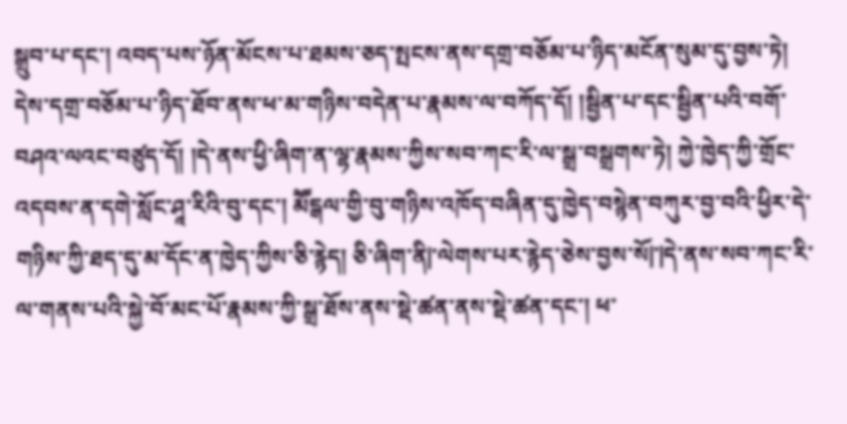སྒྲུབ་པ་དང་། འབད་པས་ཉོན་མོངས་པ་ཐམས་ཅད་སྤངས་ནས་དགྲ་བཅོམ་པ་ཉིད་མངོན་སུམ་དུ་བྱས་ཏེ། དེས་དགྲ་བཅོམ་པ་ཉིད་ཐོབ་ནས་ཕ་མ་གཉིས་བདེན་པ་རྣམས་ལ་བཀོད་དོ། །སྦྱིན་པ་དང་སྦྱིན་པའི་བགོ་བཤའ་ལའང་བཙུད་དོ། །དེ་ནས་ཕྱི་ཞིག་ན་ལྷ་རྣམས་ཀྱིས་སབ་ཀང་རི་ལ་སྒྲ་བསྒྲགས་ཏེ། ཀྱེ་ཁྱེད་ཀྱི་གྲོང་འདབས་ན་དགེ་སློང་ཤཱ་རིའི་བུ་དང་། མཽངྒལ་གྱི་བུ་གཉིས་འཁོད་བཞིན་དུ་ཁྱེད་བསྙེན་བཀུར་བྱ་བའི་ཕྱིར་དེ་གཉིས་ཀྱི་ཐད་དུ་མ་དོང་ན་ཁྱེད་ཀྱིས་ཅི་རྙེད། ཅི་ཞིག་ནི|་ལེགས་པར་རྙེད་ཅེས་བྱས་སོ|་|དེ་ནས་སབ་ཀང་རི་ལ་གནས་པའི་སྐྱེ་བོ་མང་པོ་རྣམས་ཀྱི་སྒྲ་ཐོས་ནས་སྡེ་ཚན་ནས་སྡེ་ཚན་དང་། ཕ་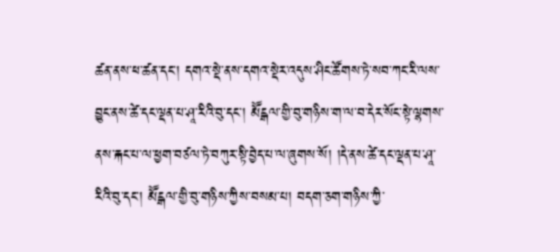ཚན་ནས་ཕ་ཚན་དང་། དགའ་སྡེ་ནས་དགའ་སྡེར་འདུས་ཤིང་ཚོགས་ཏེ་སབ་ཀང་རི་ལས་བྱུང་ནས་ཚེ་དང་ལྡན་པ་ཤཱ་རིའི་བུ་དང་། མཽངྒལ་གྱི་བུ་གཉིས་ག་ལ་བ་དེར་སོང་སྟེ་ལྷགས་ནས་རྐང་པ་ལ་ཕྱག་བཙལ་ཏེ་བཀུར་སྟི་བྱེད་པ་ལ་ཞུགས་སོ། །དེ་ནས་ཚེ་དང་ལྡན་པ་ཤཱ་རིའི་བུ་དང་། མཽངྒལ་གྱི་བུ་གཉིས་ཀྱིས་བསམ་པ། བདག་ཅག་གཉིས་ཀྱི་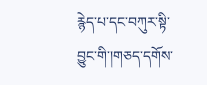རྙེད་པ་དང་བཀུར་སྟི་བྱུང་གི་།གཅད་དགོས་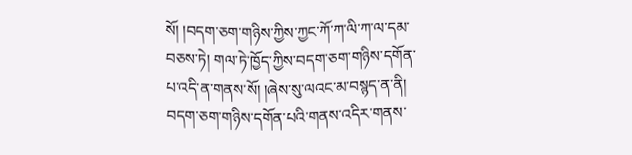སོ། །བདག་ཅག་གཉིས་ཀྱིས་ཀྱང་ཀོ་ཀ་ལི་ཀ་ལ་དམ་བཅས་ཏེ། གལ་ཏེ་ཁྱོད་ཀྱིས་བདག་ཅག་གཉིས་དགོན་པ་འདི་ན་གནས་སོ། །ཞེས་སུ་ལའང་མ་བསྙད་ན་ནི། བདག་ཅག་གཉིས་དགོན་པའི་གནས་འདིར་གནས་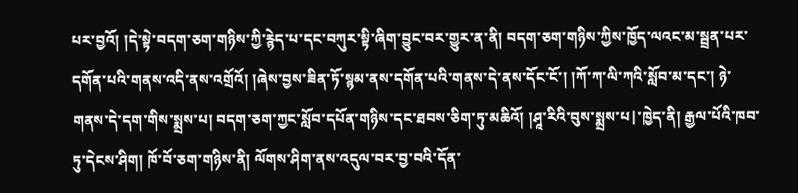པར་བྱའོ། །དེ་སྟེ་བདག་ཅག་གཉིས་ཀྱི་རྙེད་པ་དང་བཀུར་སྟི་ཞིག་བྱུང་བར་གྱུར་ན་ནི། བདག་ཅག་གཉིས་ཀྱིས་ཁྱོད་ལའང་མ་སྦྲན་པར་དགོན་པའི་གནས་འདི་ནས་འགྲོའོ། །ཞེས་བྱས་ཟིན་ཏོ་སྙམ་ནས་དགོན་པའི་གནས་དེ་ནས་དོང་ངོ་། །ཀོ་ཀ་ལི་ཀའི་སློབ་མ་དང་། ཉེ་གནས་དེ་དག་གིས་སྨྲས་པ། བདག་ཅག་ཀྱང་སློབ་དཔོན་གཉིས་དང་ཐབས་ཅིག་ཏུ་མཆིའོ། །ཤཱ་རིའི་བུས་སྨྲས་པ|་ཁྱེད་ནི། རྒྱལ་པོའི་ཁབ་ཏུ་དེངས་ཤིག། ཁོ་བོ་ཅག་གཉིས་ནི། ལོགས་ཤིག་ནས་འདུལ་བར་བྱ་བའི་དོན་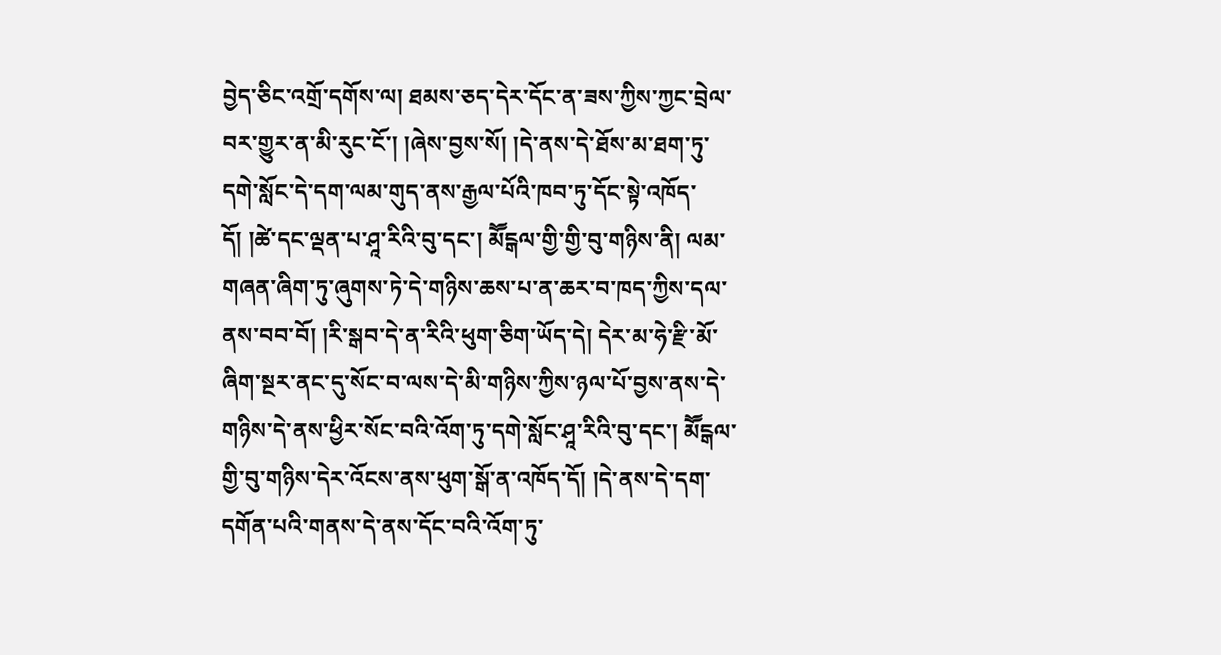བྱེད་ཅིང་འགྲོ་དགོས་ལ། ཐམས་ཅད་དེར་དོང་ན་ཟས་ཀྱིས་ཀྱང་བྲེལ་བར་གྱུར་ན་མི་རུང་ངོ་། །ཞེས་བྱས་སོ། །དེ་ནས་དེ་ཐོས་མ་ཐག་ཏུ་དགེ་སློང་དེ་དག་ལམ་གུད་ནས་རྒྱལ་པོའི་ཁབ་ཏུ་དོང་སྟེ་འཁོད་དོ། །ཚེ་དང་ལྡན་པ་ཤཱ་རིའི་བུ་དང་། མཽངྒལ་གྱི་གྱི་བུ་གཉིས་ནི། ལམ་གཞན་ཞིག་ཏུ་ཞུགས་ཏེ་དེ་གཉིས་ཆས་པ་ན་ཆར་བ་ཁད་ཀྱིས་དལ་ནས་བབ་བོ། །རི་སྒབ་དེ་ན་རིའི་ཕུག་ཅིག་ཡོད་དེ། དེར་མ་ཧེ་རྫི་མོ་ཞིག་སྔར་ནང་དུ་སོང་བ་ལས་དེ་མི་གཉིས་ཀྱིས་ཉལ་པོ་བྱས་ནས་དེ་གཉིས་དེ་ནས་ཕྱིར་སོང་བའི་འོག་ཏུ་དགེ་སློང་ཤཱ་རིའི་བུ་དང་། མཽངྒལ་གྱི་བུ་གཉིས་དེར་འོངས་ནས་ཕུག་སྒོ་ན་འཁོད་དོ། །དེ་ནས་དེ་དག་དགོན་པའི་གནས་དེ་ནས་དོང་བའི་འོག་ཏུ་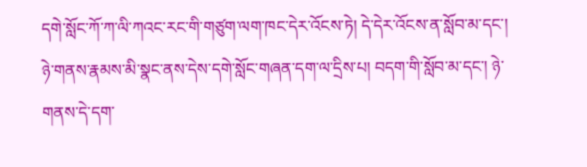དགེ་སློང་ཀོ་ཀ་ལི་ཀའང་རང་གི་གཙུག་ལག་ཁང་དེར་འོངས་ཏེ། དེ་དེར་འོངས་ན་སློབ་མ་དང་། ཉེ་གནས་རྣམས་མི་སྣང་ནས་དེས་དགེ་སློང་གཞན་དག་ལ་དྲིས་པ། བདག་གི་སློབ་མ་དང་། ཉེ་གནས་དེ་དག་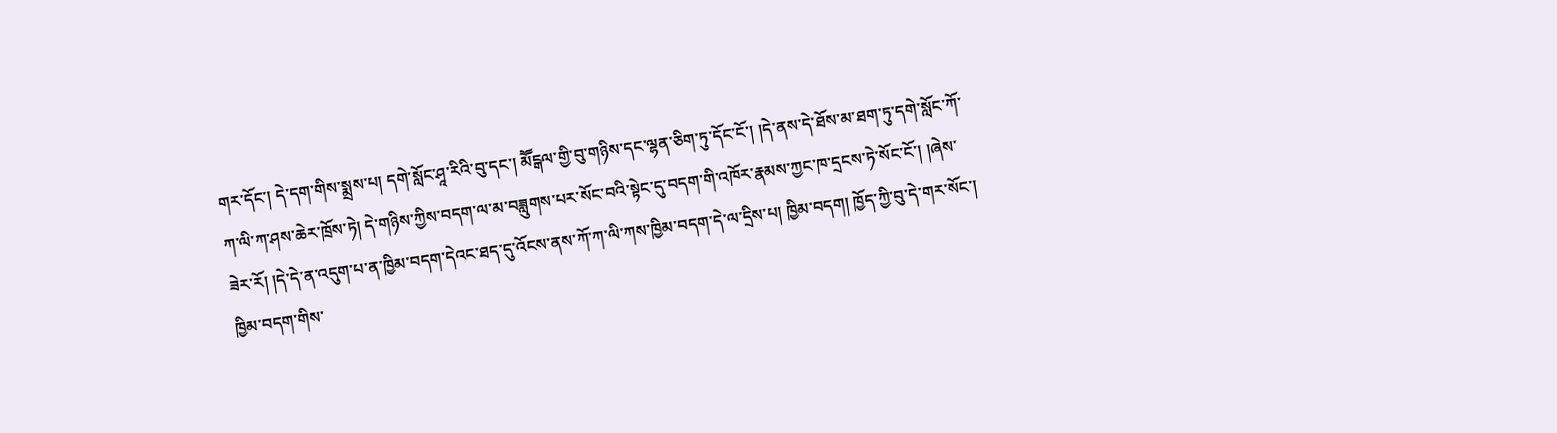གར་དོང་། དེ་དག་གིས་སྨྲས་པ། དགེ་སློང་ཤཱ་རིའི་བུ་དང་། མཽངྒལ་གྱི་བུ་གཉིས་དང་ལྷན་ཅིག་ཏུ་དོང་ངོ་། །དེ་ནས་དེ་ཐོས་མ་ཐག་ཏུ་དགེ་སློང་ཀོ་ཀ་ལི་ཀ་ཤས་ཆེར་ཁྲོས་ཏེ། དེ་གཉིས་ཀྱིས་བདག་ལ་མ་བཟླུགས་པར་སོང་བའི་སྟེང་དུ་བདག་གི་འཁོར་རྣམས་ཀྱང་ཁ་དྲངས་ཏེ་སོང་ངོ་། །ཞེས་ཟེར་རོ། །དེ་དེ་ན་འདུག་པ་ན་ཁྱིམ་བདག་དེའང་ཐད་དུ་འོངས་ནས་ཀོ་ཀ་ལི་ཀས་ཁྱིམ་བདག་དེ་ལ་དྲིས་པ། ཁྱིམ་བདག། ཁྱོད་ཀྱི་བུ་དེ་གར་སོང་། ཁྱིམ་བདག་གིས་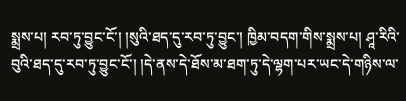སྨྲས་པ། རབ་ཏུ་བྱུང་ངོ་། །སུའི་ཐད་དུ་རབ་ཏུ་བྱུང་། ཁྱིམ་བདག་གིས་སྨྲས་པ། ཤཱ་རིའི་བུའི་ཐད་དུ་རབ་ཏུ་བྱུང་ངོ་། །དེ་ནས་དེ་ཐོས་མ་ཐག་ཏུ་དེ་ལྷག་པར་ཡང་དེ་གཉིས་ལ་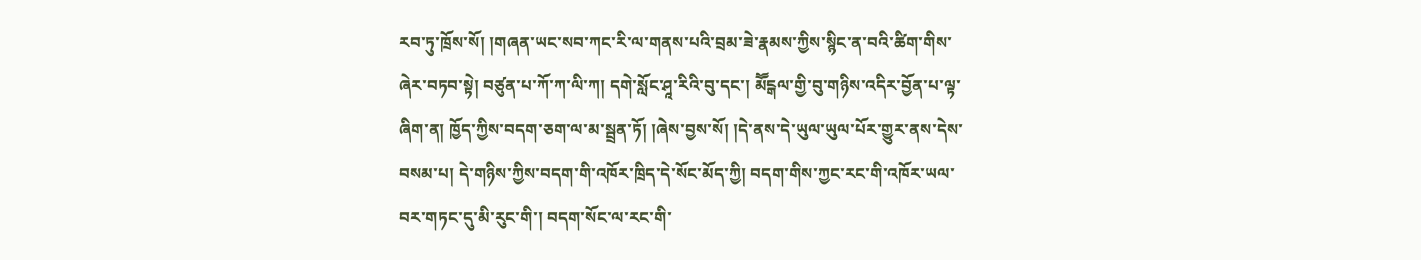རབ་ཏུ་ཁྲོས་སོ། །གཞན་ཡང་སབ་ཀང་རི་ལ་གནས་པའི་བྲམ་ཟེ་རྣམས་ཀྱིས་སྙིང་ན་བའི་ཚིག་གིས་ཞེར་བཏབ་སྟེ། བཙུན་པ་ཀོ་ཀ་ལི་ཀ། དགེ་སློང་ཤཱ་རིའི་བུ་དང་། མཽངྒལ་གྱི་བུ་གཉིས་འདིར་བྱོན་པ་ལྟ་ཞིག་ན། ཁྱོད་ཀྱིས་བདག་ཅག་ལ་མ་སྦྲན་ཏོ། །ཞེས་བྱས་སོ། །དེ་ནས་དེ་ཡུལ་ཡུལ་པོར་གྱུར་ནས་དེས་བསམ་པ། དེ་གཉིས་ཀྱིས་བདག་གི་འཁོར་ཁྲིད་དེ་སོང་མོད་ཀྱི། བདག་གིས་ཀྱང་རང་གི་འཁོར་ཡལ་བར་གཏང་དུ་མི་རུང་གི་། བདག་སོང་ལ་རང་གི་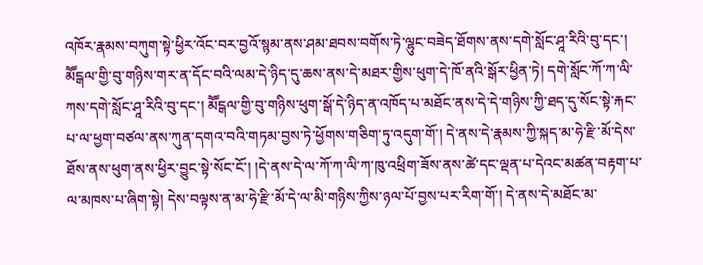འཁོར་རྣམས་བཀུག་སྟེ་ཕྱིར་འོང་བར་བྱའོ་སྙམ་ནས་ཤམ་ཐབས་བགོས་ཏེ་ལྷུང་བཟེད་ཐོགས་ནས་དགེ་སློང་ཤཱ་རིའི་བུ་དང་། མཽངྒལ་གྱི་བུ་གཉིས་གར་ན་དོང་བའི་ལམ་དེ་ཉིད་དུ་ཆས་ནས་དེ་མཐར་གྱིས་ཕུག་དེ་ཁོ་ནའི་སྒོར་ཕྱིན་ཏེ། དགེ་སློང་ཀོ་ཀ་ལི་ཀས་དགེ་སློང་ཤཱ་རིའི་བུ་དང་། མཽངྒལ་གྱི་བུ་གཉིས་ཕུག་སྒོ་དེ་ཉིད་ན་འཁོད་པ་མཐོང་ནས་དེ་དེ་གཉིས་ཀྱི་ཐད་དུ་སོང་སྟེ་རྐང་པ་ལ་ཕྱག་བཙལ་ནས་ཀུན་དགའ་བའི་གཏམ་བྱས་ཏེ་ཕྱོགས་གཅིག་ཏུ་འདུག་གོ་། དེ་ནས་དེ་རྣམས་ཀྱི་སྐད་མ་ཧེ་རྫི་མོ་དེས་ཐོས་ནས་ཕུག་ནས་ཕྱིར་བྱུང་སྟེ་སོང་ངོ་། །དེ་ནས་དེ་ལ་ཀོ་ཀ་ལི་ཀ་ཁུ་འཕྲིག་ཟོས་ནས་ཚེ་དང་ལྡན་པ་དེའང་མཚན་བརྟག་པ་ལ་མཁས་པ་ཞིག་སྟེ། དེས་བལྟས་ན་མ་ཧེ་རྫི་མོ་དེ་ལ་མི་གཉིས་ཀྱིས་ཉལ་པོ་བྱས་པར་རིག་གོ་། དེ་ནས་དེ་མཐོང་མ་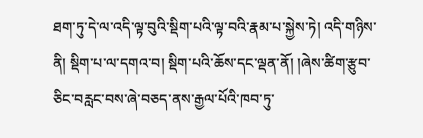ཐག་ཏུ་དེ་ལ་འདི་ལྟ་བུའི་སྡིག་པའི་ལྟ་བའི་རྣམ་པ་སྐྱེས་ཏེ། འདི་གཉིས་ནི། སྡིག་པ་ལ་དགའ་བ། སྡིག་པའི་ཆོས་དང་ལྡན་ནོ། །ཞེས་ཚིག་རྩུབ་ཅིང་བརླང་བས་ཞེ་བཅད་ནས་རྒྱལ་པོའི་ཁབ་ཏུ་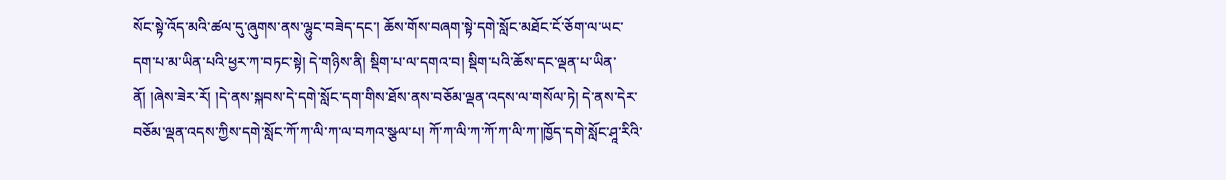སོང་སྟེ་འོད་མའི་ཚལ་དུ་ཞུགས་ནས་ལྷུང་བཟེད་དང་། ཆོས་གོས་བཞག་སྟེ་དགེ་སློང་མཐོང་ངོ་ཅོག་ལ་ཡང་དག་པ་མ་ཡིན་པའི་ཕྱར་ཀ་བཏང་སྟེ། དེ་གཉིས་ནི། སྡིག་པ་ལ་དགའ་བ། སྡིག་པའི་ཆོས་དང་ལྡན་པ་ཡིན་ནོ། །ཞེས་ཟེར་རོ། །དེ་ནས་སྐབས་དེ་དགེ་སློང་དག་གིས་ཐོས་ནས་བཅོམ་ལྡན་འདས་ལ་གསོལ་ཏེ། དེ་ནས་དེར་བཅོམ་ལྡན་འདས་ཀྱིས་དགེ་སློང་ཀོ་ཀ་ལི་ཀ་ལ་བཀའ་སྩལ་པ། ཀོ་ཀ་ལི་ཀ་ཀོ་ཀ་ལི་ཀ་།ཁྱོད་དགེ་སློང་ཤཱ་རིའི་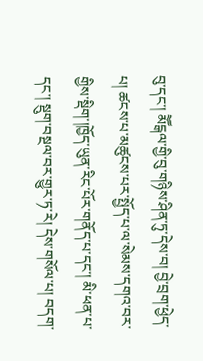བུ་དང་། མཽངྒལ་གྱི་བུ་གཉིས་ཤིན་ཏུ་དེས་བ། བྱེ་བྲག་ཕྱེད་པ། ཚངས་པ་མཚུངས་པར་སྤྱོད་པ་ལ་སེམས་དགའ་བར་གྱིས་སྡིག་།ཁྱོད་ཡུན་རིང་པོར་གནོད་པ་དང་། མི་ཕན་པ་དང་། སྡུག་བསྔལ་བར་གྱུར་ཏ་རེ། དེས་གསོལ་པ། བདག་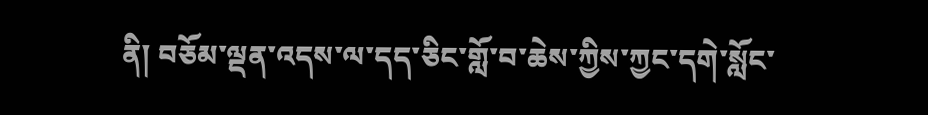ནི། བཅོམ་ལྡན་འདས་ལ་དད་ཅིང་གློ་བ་ཆེས་ཀྱིས་ཀྱང་དགེ་སློང་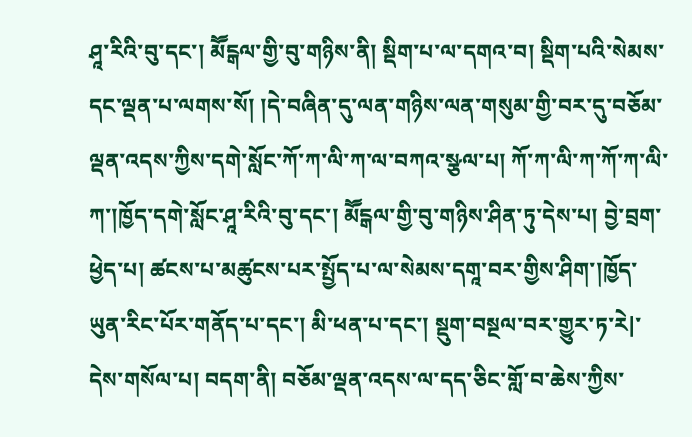ཤཱ་རིའི་བུ་དང་། མཽངྒལ་གྱི་བུ་གཉིས་ནི། སྡིག་པ་ལ་དགའ་བ། སྡིག་པའི་སེམས་དང་ལྡན་པ་ལགས་སོ། །དེ་བཞིན་དུ་ལན་གཉིས་ལན་གསུམ་གྱི་བར་དུ་བཅོམ་ལྡན་འདས་ཀྱིས་དགེ་སློང་ཀོ་ཀ་ལི་ཀ་ལ་བཀའ་སྩལ་པ། ཀོ་ཀ་ལི་ཀ་ཀོ་ཀ་ལི་ཀ་།ཁྱོད་དགེ་སློང་ཤཱ་རིའི་བུ་དང་། མཽངྒལ་གྱི་བུ་གཉིས་ཤིན་ཏུ་དེས་པ། བྱེ་བྲག་ཕྱེད་པ། ཚངས་པ་མཚུངས་པར་སྤྱོད་པ་ལ་སེམས་དགཱ་བར་གྱིས་ཤིག་།ཁྱོད་ཡུན་རིང་པོར་གནོད་པ་དང་། མི་ཕན་པ་དང་། སྡུག་བསྔལ་བར་གྱུར་ཏ་རེ|་དེས་གསོལ་པ། བདག་ནི། བཅོམ་ལྡན་འདས་ལ་དད་ཅིང་གློ་བ་ཆེས་ཀྱིས་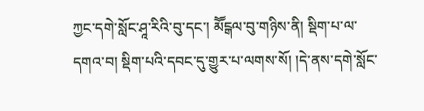ཀྱང་དགེ་སློང་ཤཱ་རིའི་བུ་དང་། མཽངྒལ་བུ་གཉིས་ནི། སྡིག་པ་ལ་དགའ་བ། སྡིག་པའི་དབང་དུ་གྱུར་པ་ལགས་སོ། །དེ་ནས་དགེ་སློང་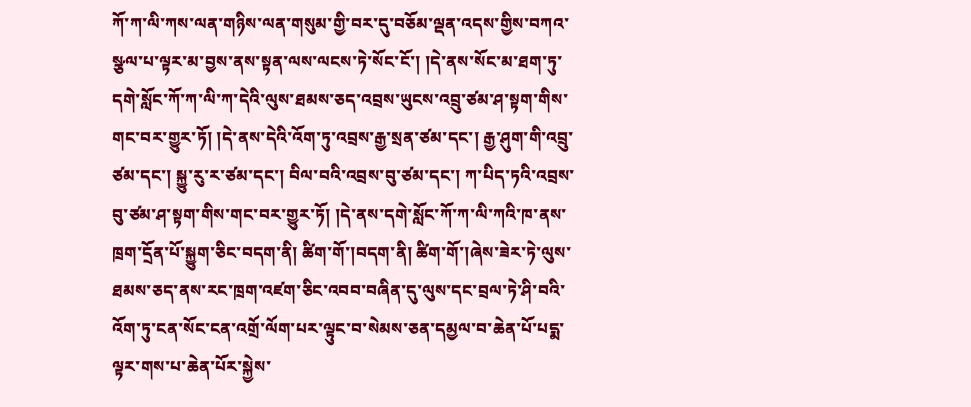ཀོ་ཀ་ལི་ཀས་ལན་གཉིས་ལན་གསུམ་གྱི་བར་དུ་བཅོམ་ལྡན་འདས་གྱིས་བཀའ་སྩལ་པ་ལྟར་མ་བྱས་ནས་སྟན་ལས་ལངས་ཏེ་སོང་ངོ་། །དེ་ནས་སོང་མ་ཐག་ཏུ་དགེ་སློང་ཀོ་ཀ་ལི་ཀ་དེའི་ལུས་ཐམས་ཅད་འབྲས་ཡུངས་འབྲུ་ཙམ་ཤ་སྟག་གིས་གང་བར་གྱུར་ཏོ། །དེ་ནས་དེའི་འོག་ཏུ་འབྲས་རྒྱ་སྲན་ཙམ་དང་། རྒྱ་ཤུག་གི་འབྲུ་ཙམ་དང་། སྐྱུ་རུ་ར་ཙམ་དང་། བིལ་བའི་འབྲས་བུ་ཙམ་དང་། ཀ་པིད་ཏའི་འབྲས་བུ་ཙམ་ཤ་སྟག་གིས་གང་བར་གྱུར་ཏོ། །དེ་ནས་དགེ་སློང་ཀོ་ཀ་ལི་ཀའི་ཁ་ནས་ཁྲག་དྲོན་པོ་སྐྱུག་ཅིང་བདག་ནི། ཚིག་གོ་།བདག་ནི། ཚིག་གོ་།ཞེས་ཟེར་ཏེ་ལུས་ཐམས་ཅད་ནས་རང་ཁྲག་འཛག་ཅིང་འབབ་བཞིན་དུ་ལུས་དང་བྲལ་ཏེ་ཤི་བའི་འོག་ཏུ་ངན་སོང་ངན་འགྲོ་ལོག་པར་ལྟུང་བ་སེམས་ཅན་དམྱལ་བ་ཆེན་པོ་པདྨ་ལྟར་གས་པ་ཆེན་པོར་སྐྱེས་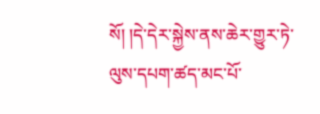སོ། །དེ་དེར་སྐྱེས་ནས་ཆེར་གྱུར་ཏེ་ལུས་དཔག་ཚད་མང་པོ་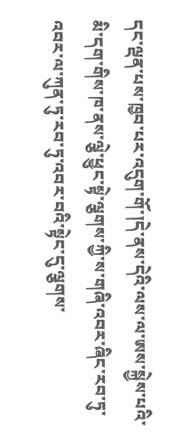དང་ལྡན་པས་ཁྱབ་པར་འདུག་གོ་།དེ་ནས་དེའི་ལས་ལ་ཨས་སྐྱེས་པའི་མི་དག་གིས་ཁ་ནས་ལྕེ་ཕྱུང་སྟེ་ལྕགས་ཀྱི་ས་གཞི་འབར་ཞིང་རབ་ཏུ་འབར་ལ་ཀུན་ཏུ་རབ་ཏུ་འབར་བའི་སྟེང་དུ་ལྕགས་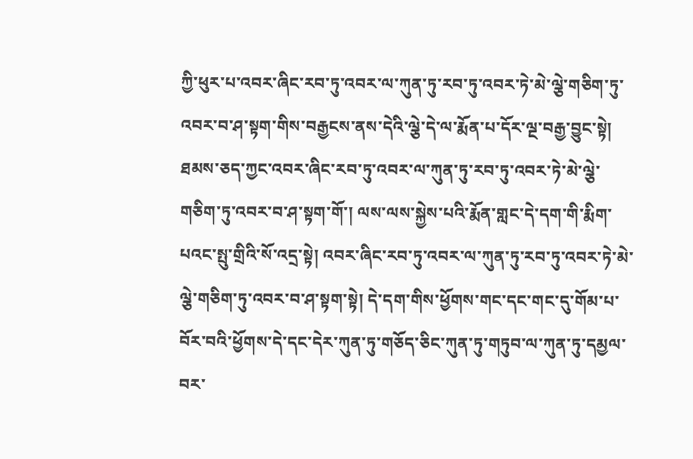ཀྱི་ཕུར་པ་འབར་ཞིང་རབ་ཏུ་འབར་ལ་ཀུན་ཏུ་རབ་ཏུ་འབར་ཏེ་མེ་ལྕེ་གཅིག་ཏུ་འབར་བ་ཤ་སྟག་གིས་བརྒྱངས་ནས་དེའི་ལྕེ་དེ་ལ་རྨོན་པ་དོར་ལྔ་བརྒྱ་བྱུང་སྟེ། ཐམས་ཅད་ཀྱང་འབར་ཞིང་རབ་ཏུ་འབར་ལ་ཀུན་ཏུ་རབ་ཏུ་འབར་ཏེ་མེ་ལྕེ་གཅིག་ཏུ་འབར་བ་ཤ་སྟག་གོ་། ལས་ལས་སྐྱེས་པའི་རྨོན་གླང་དེ་དག་གི་རྨིག་པའང་སྤུ་གྲིའི་སོ་འདྲ་སྟེ། འབར་ཞིང་རབ་ཏུ་འབར་ལ་ཀུན་ཏུ་རབ་ཏུ་འབར་ཏེ་མེ་ལྕེ་གཅིག་ཏུ་འབར་བ་ཤ་སྟག་སྟེ། དེ་དག་གིས་ཕྱོགས་གང་དང་གང་དུ་གོམ་པ་བོར་བའི་ཕྱོགས་དེ་དང་དེར་ཀུན་ཏུ་གཅོད་ཅིང་ཀུན་ཏུ་གཏུབ་ལ་ཀུན་ཏུ་དམྱལ་བར་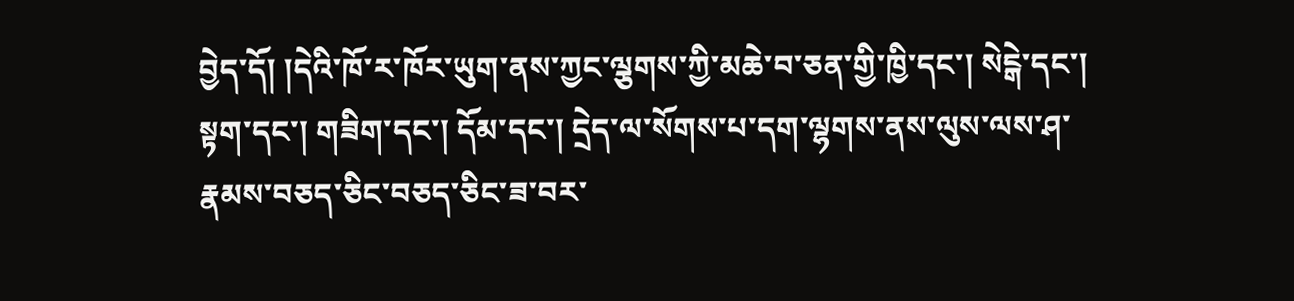བྱེད་དོ། །དེའི་ཁོ་ར་ཁོར་ཡུག་ནས་ཀྱང་ལྕགས་ཀྱི་མཆེ་བ་ཅན་གྱི་ཁྱི་དང་། སེངྒེ་དང་། སྟག་དང་། གཟིག་དང་། དོམ་དང་། དྲེད་ལ་སོགས་པ་དག་ལྷགས་ནས་ལུས་ལས་ཤ་རྣམས་བཅད་ཅིང་བཅད་ཅིང་ཟ་བར་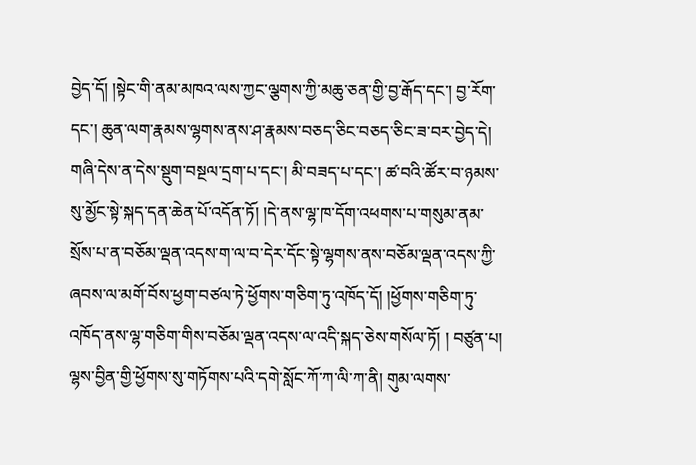བྱེད་དོ། །སྟེང་གི་ནམ་མཁའ་ལས་ཀྱང་ལྕགས་ཀྱི་མཆུ་ཅན་གྱི་བྱ་རྒོད་དང་། བྱ་རོག་དང་། ཆུན་ལག་རྣམས་ལྷགས་ནས་ཤ་རྣམས་བཅད་ཅིང་བཅད་ཅིང་ཟ་བར་བྱེད་དེ། གཞི་དེས་ན་དེས་སྡུག་བསྔལ་དྲག་པ་དང་། མི་བཟད་པ་དང་། ཚ་བའི་ཚོར་བ་ཉམས་སུ་མྱོང་སྟེ་སྐད་དན་ཆེན་པོ་འདོན་ཏོ། །དེ་ནས་ལྷ་ཁ་དོག་འཕགས་པ་གསུམ་ནམ་སྲོས་པ་ན་བཅོམ་ལྡན་འདས་ག་ལ་བ་དེར་དོང་སྟེ་ལྷགས་ནས་བཅོམ་ལྡན་འདས་ཀྱི་ཞབས་ལ་མགོ་བོས་ཕྱག་བཙལ་ཏེ་ཕྱོགས་གཅིག་ཏུ་འཁོད་དོ། །ཕྱོགས་གཅིག་ཏུ་འཁོད་ནས་ལྷ་གཅིག་གིས་བཅོམ་ལྡན་འདས་ལ་འདི་སྐད་ཅེས་གསོལ་ཏོ། ། བཙུན་པ། ལྷས་བྱིན་གྱི་ཕྱོགས་སུ་གཏོགས་པའི་དགེ་སློང་ཀོ་ཀ་ལི་ཀ་ནི། གུམ་ལགས་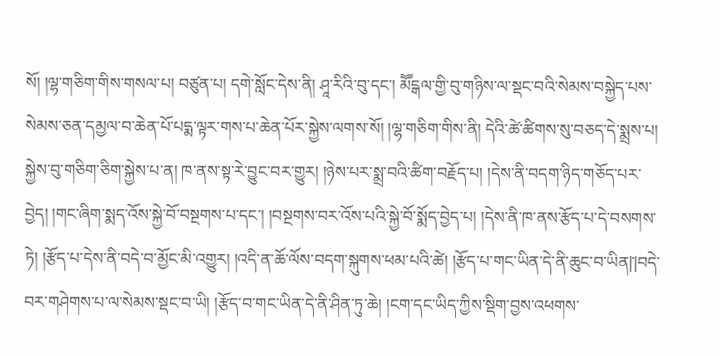སོ། །ལྷ་གཅིག་གིས་གསལ་པ། བཙུན་པ། དགེ་སློང་དེས་ནི། ཤཱ་རིའི་བུ་དང་། མཽངྒལ་གྱི་བུ་གཉིས་ལ་སྡང་བའི་སེམས་བསྐྱེད་པས་སེམས་ཅན་དམྱལ་བ་ཆེན་པོ་པདྨ་ལྟར་གས་པ་ཆེན་པོར་སྐྱེས་ལགས་སོ། །ལྷ་གཅིག་གིས་ནི། དེའི་ཚེ་ཚིགས་སུ་བཅད་དེ་སྨྲས་པ། སྐྱེས་བུ་གཅིག་ཅིག་སྐྱེས་པ་ན། ཁ་ནས་སྟ་རེ་བྱུང་བར་གྱུར། །ཉེས་པར་སྨྲ་བའི་ཚིག་བརྗོད་པ། །དེས་ནི་བདག་ཉིད་གཅོད་པར་བྱེད། །གང་ཞིག་སྨད་འོས་སྐྱེ་བོ་བསྔགས་པ་དང་། །བསྔགས་བར་འོས་པའི་སྐྱེ་བོ་སྨོད་བྱེད་པ། །དེས་ནི་ཁ་ནས་རྩོད་པ་དེ་བསགས་ཏེ། །རྩོད་པ་དེས་ནི་བདེ་བ་མྱོང་མི་འགྱུར། །འདི་ན་ཆོ་ལོས་བདག་སྐུགས་ཕམ་པའི་ཚེ། །རྩོད་པ་གང་ཡིན་དེ་ནི་ཆུང་བ་ཡིན|་|བདེ་བར་གཤེགས་པ་ལ་སེམས་སྡང་བ་ཡི། །རྩོད་བ་གང་ཡིན་དེ་ནི་ཤིན་ཏུ་ཆེ། །ངག་དང་ཡིད་ཀྱིས་སྡིག་བྱས་འཕགས་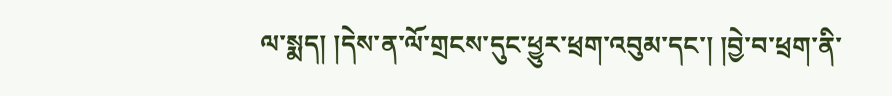ལ་སྨད། །དེས་ན་ལོ་གྲངས་དུང་ཕྱུར་ཕྲག་འབུམ་དང་། །བྱེ་བ་ཕྲག་ནི་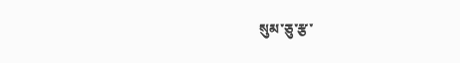སུམ་ཅུ་རྩ་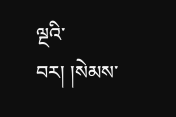ལྔའི་བར། །སེམས་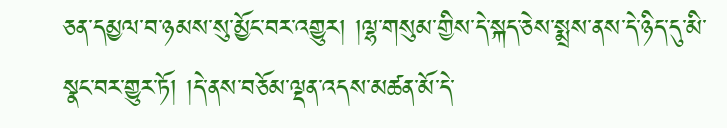ཅན་དམྱལ་བ་ཉམས་སུ་མྱོང་བར་འགྱུར། །ལྷ་གསུམ་གྱིས་དེ་སྐད་ཅེས་སྨྲས་ནས་དེ་ཉིད་དུ་མི་སྣང་བར་གྱུར་ཏོ། །དེ་ནས་བཅོམ་ལྡན་འདས་མཚན་མོ་དེ་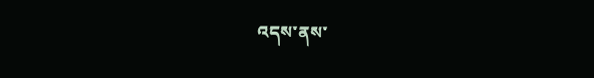འདས་ནས་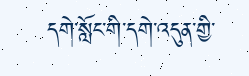དགེ་སློང་གི་དགེ་འདུན་གྱི་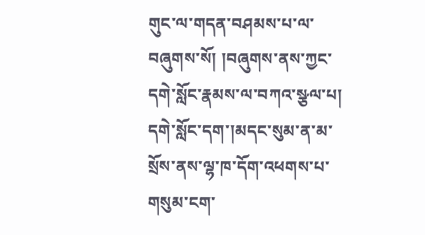གུང་ལ་གདན་བཤམས་པ་ལ་བཞུགས་སོ། །བཞུགས་ནས་ཀྱང་དགེ་སློང་རྣམས་ལ་བཀའ་སྩལ་པ། དགེ་སློང་དག་།མདང་སུམ་ན་མ་སྲོས་ནས་ལྷ་ཁ་དོག་འཕགས་པ་གསུམ་ངག་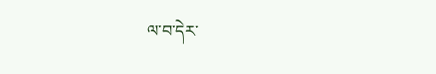ལ་བ་དེར་